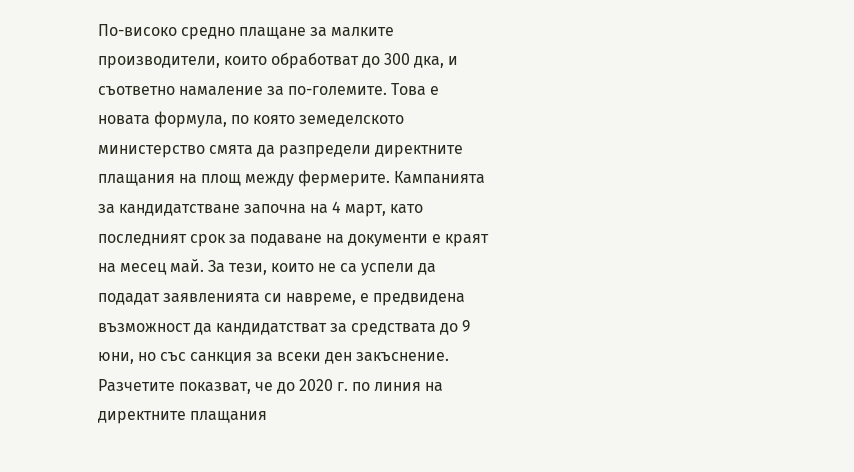По-високо средно плащане за малките производители, които обработват до 300 дка, и съответно намаление за по-големите. Това е новата формула, по която земеделското министерство смята да разпредели директните плащания на площ между фермерите. Кампанията за кандидатстване започна на 4 март, като последният срок за подаване на документи е краят на месец май. За тези, които не са успели да подадат заявленията си навреме, е предвидена възможност да кандидатстват за средствата до 9 юни, но със санкция за всеки ден закъснение. Разчетите показват, че до 2020 г. по линия на директните плащания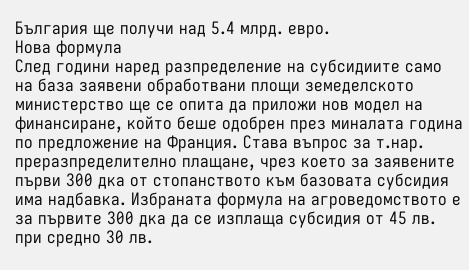България ще получи над 5.4 млрд. евро.
Нова формула
След години наред разпределение на субсидиите само на база заявени обработвани площи земеделското министерство ще се опита да приложи нов модел на финансиране, който беше одобрен през миналата година по предложение на Франция. Става въпрос за т.нар. преразпределително плащане, чрез което за заявените първи 300 дка от стопанството към базовата субсидия има надбавка. Избраната формула на агроведомството е за първите 300 дка да се изплаща субсидия от 45 лв. при средно 30 лв.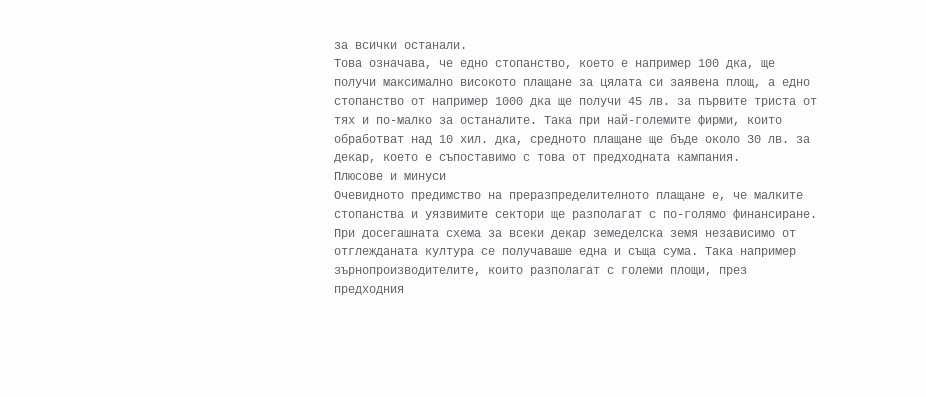за всички останали.
Това означава, че едно стопанство, което е например 100 дка, ще получи максимално високото плащане за цялата си заявена площ, а едно стопанство от например 1000 дка ще получи 45 лв. за първите триста от тях и по-малко за останалите. Така при най-големите фирми, които обработват над 10 хил. дка, средното плащане ще бъде около 30 лв. за декар, което е съпоставимо с това от предходната кампания.
Плюсове и минуси
Oчевидното предимство на преразпределителното плащане е, че малките стопанства и уязвимите сектори ще разполагат с по-голямо финансиране. При досегашната схема за всеки декар земеделска земя независимо от отглежданата култура се получаваше една и съща сума. Така например зърнопроизводителите, които разполагат с големи площи, през предходния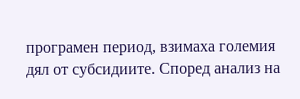програмен период, взимаха големия дял от субсидиите. Според анализ на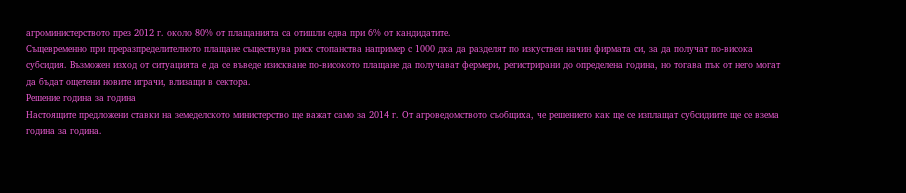агроминистерството през 2012 г. около 80% от плащанията са отишли едва при 6% от кандидатите.
Същевременно при преразпределителното плащане съществува риск стопанства например с 1000 дка да разделят по изкуствен начин фирмата си, за да получат по-висока субсидия. Възможен изход от ситуацията е да се въведе изискване по-високото плащане да получават фермери, регистрирани до определена година, но тогава пък от него могат да бъдат ощетени новите играчи, влизащи в сектора.
Решение година за година
Настоящите предложени ставки на земеделското министерство ще важат само за 2014 г. От агроведомството съобщиха, че решението как ще се изплащат субсидиите ще се взема година за година.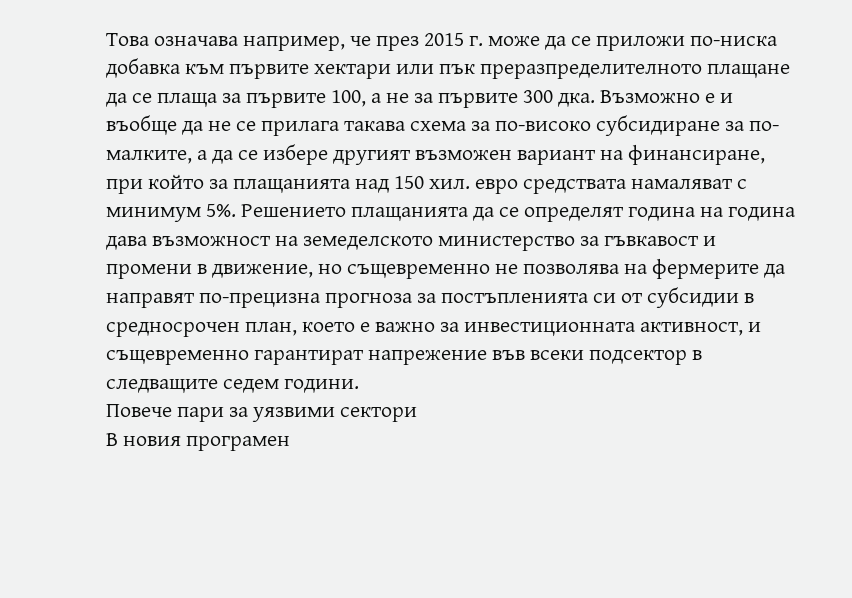Това означава например, че през 2015 г. може да се приложи по-ниска добавка към първите хектари или пък преразпределителното плащане да се плаща за първите 100, а не за първите 300 дка. Възможно е и въобще да не се прилага такава схема за по-високо субсидиране за по-малките, а да се избере другият възможен вариант на финансиране, при който за плащанията над 150 хил. евро средствата намаляват с минимум 5%. Решението плащанията да се определят година на година дава възможност на земеделското министерство за гъвкавост и промени в движение, но същевременно не позволява на фермерите да направят по-прецизна прогноза за постъпленията си от субсидии в средносрочен план, което е важно за инвестиционната активност, и същевременно гарантират напрежение във всеки подсектор в следващите седем години.
Повече пари за уязвими сектори
В новия програмен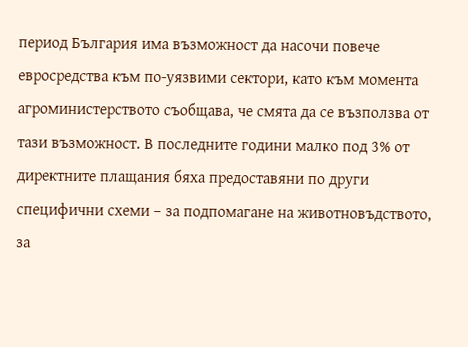период България има възможност да насочи повече евросредства към по-уязвими сектори, като към момента агроминистерството съобщава, че смята да се възползва от тази възможност. В последните години малко под 3% от директните плащания бяха предоставяни по други специфични схеми – за подпомагане на животновъдството, за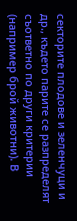секторите плодове и зеленчуци и др., където парите се разпределят съответно по други критерии (например брой животни). В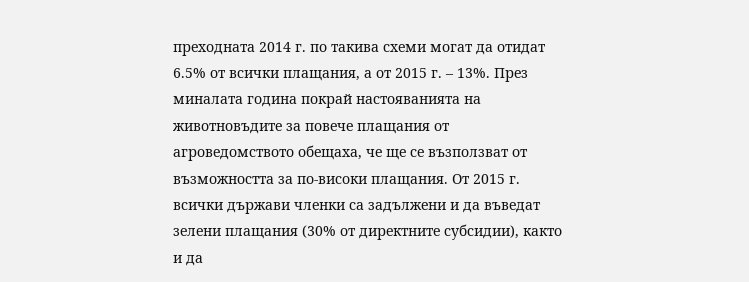преходната 2014 г. по такива схеми могат да отидат 6.5% от всички плащания, а от 2015 г. – 13%. През миналата година покрай настояванията на животновъдите за повече плащания от агроведомството обещаха, че ще се възползват от възможността за по-високи плащания. От 2015 г. всички държави членки са задължени и да въведат зелени плащания (30% от директните субсидии), както и да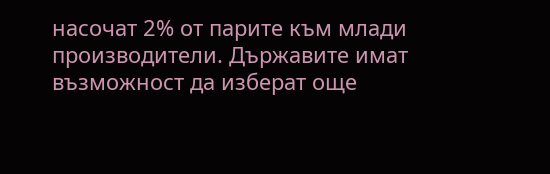насочат 2% от парите към млади производители. Държавите имат възможност да изберат още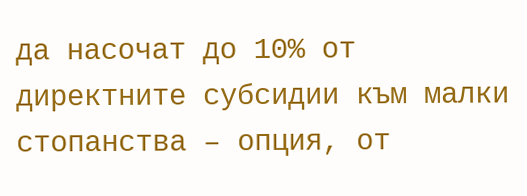да насочат до 10% от директните субсидии към малки стопанства – опция, от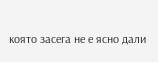която засега не е ясно дали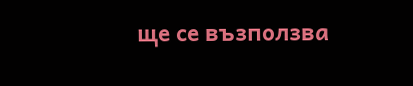ще се възползва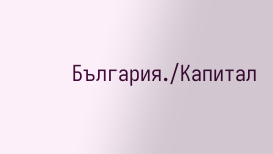България./Капитал